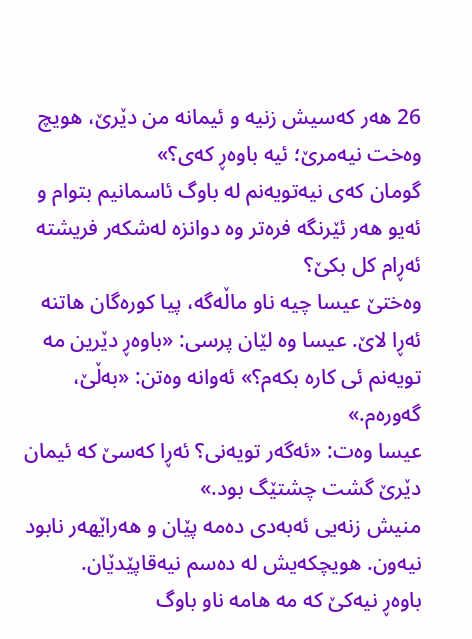26 هەر کەسیش زنیه و ئیمانه من دێرێ، هویچ وەخت نیەمرێ؛ ئیه باوەڕ کەی؟»
گومان کەی نیەتویەنم له باوگ ئاسمانیم بتوام و ئەیو هەر ئێرنگه فرەتر وه دوانزه لەشکەر فریشته ئەڕام کل بکێ؟
وەختێ عیسا چیه ناو ماڵەگه، پیا کورەگان هاتنه ئەڕا لاێ. عیسا وه لێان پرسی: «باوەڕ دێرین مه تویەنم ئی کاره بکەم؟» ئەوانه وەتن: «بەڵێ، گەورەم.»
عیسا وەت: «ئەگەر تویەنی؟ ئەڕا کەسێ که ئیمان دێرێ گشت چشتێگ بود.»
منیش زنەیی ئەبەدی دەمه پێان و هەراێهەر نابود نیەون. هویچکەیش له دەسم نیەقاپێدێان.
باوەڕ نیەکێ که مه هامه ناو باوگ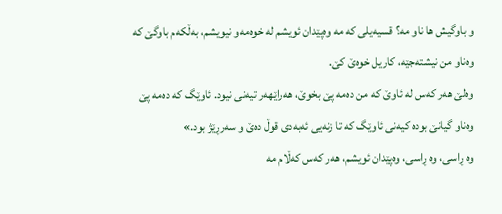و باوگیش ها ناو مه؟ قسیەیلی که مه وەپێدان ئویشم له خوەمەو نیویشم، بەڵکەم باوگێ که وەناو من نیشتەجێه، کاریل خوەێ کێ.
وەلێ هەر کەس له ئاوێ که من دەمه پێ بخوێ، هەراێهەر تیەنی نیود. ئاوێگ که دەمه پێ وەناو گیانێ بوده کیەنی ئاوێگ که تا زنەیی ئەبەدی قوڵ دەێ و سەرڕێژ بود.»
وه ڕاسی، وه ڕاسی، وەپێدان ئویشم، هەر کەس کەڵام مه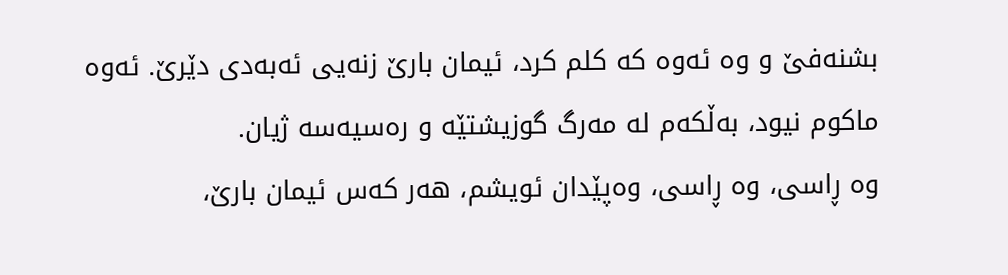بشنەفێ و وه ئەوه که کلم کرد، ئیمان بارێ زنەیی ئەبەدی دێرێ. ئەوه ماکوم نیود، بەڵکەم له مەرگ گوزیشتێه و رەسیەسه ژیان.
وه ڕاسی، وه ڕاسی، وەپێدان ئویشم، هەر کەس ئیمان بارێ،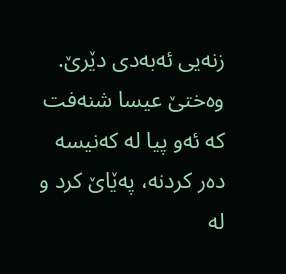زنەیی ئەبەدی دێرێ.
وەختێ عیسا شنەفت که ئەو پیا له کەنیسه دەر کردنه، پەێاێ کرد و له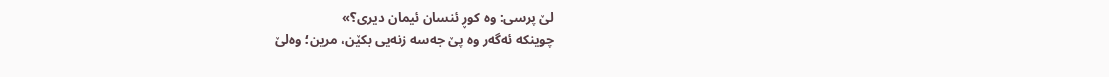لێ پرسی: وه کوڕ ئنسان ئیمان ديری؟»
چوینکه ئەگەر وه پێ جەسه زنەیی بکێن، مرین؛ وەلێ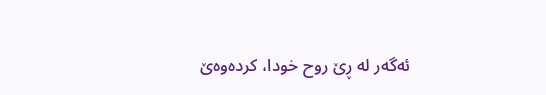ئەگەر له ڕێ روح خودا، کردەوەێ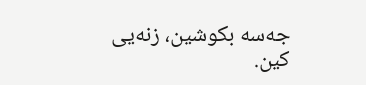جەسه بکوشین، زنەیی کین.